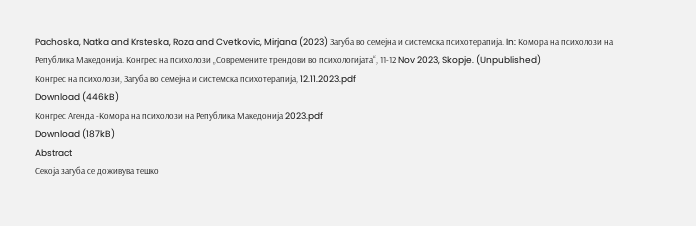Pachoska, Natka and Krsteska, Roza and Cvetkovic, Mirjana (2023) Загуба во семејна и системска психотерапија. In: Комора на психолози на Република Македонија. Конгрес на психолози „Современите трендови во психологијата“, 11-12 Nov 2023, Skopje. (Unpublished)
Конгрес на психолози, Загуба во семејна и системска психотерапија, 12.11.2023.pdf
Download (446kB)
Конгрес Агенда -Комора на психолози на Република Македонија 2023.pdf
Download (187kB)
Abstract
Секоја загуба се доживува тешко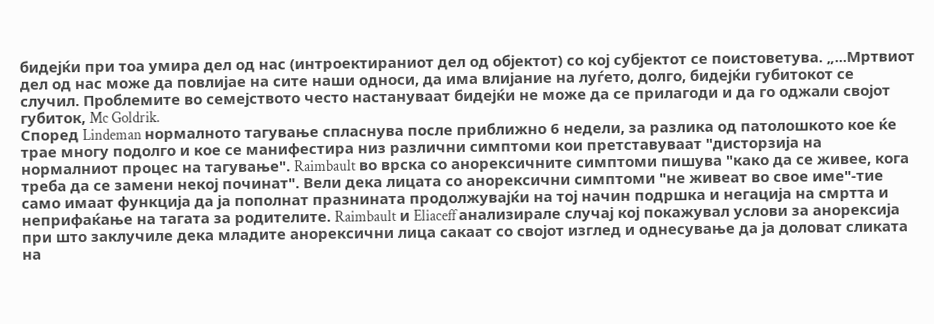бидејќи при тоа умира дел од нас (интроектираниот дел од објектот) со кој субјектот се поистоветува. „...Мртвиот дел од нас може да повлијае на сите наши односи, да има влијание на луѓето, долго, бидејќи губитокот се случил. Проблемите во семејството често настануваат бидејќи не може да се прилагоди и да го оджали својот губиток, Mc Goldrik.
Според Lindeman нормалното тагување спласнува после приближно 6 недели, за разлика од патолошкото кое ќе трае многу подолго и кое се манифестира низ различни симптоми кои претставуваат "дисторзија на нормалниот процес на тагување". Raimbault во врска со анорексичните симптоми пишува "како да се живее, кога треба да се замени некој починат". Вели дека лицата со анорексични симптоми "не живеат во свое име"-тие само имаат функција да ја пополнат празнината продолжувајќи на тој начин подршка и негација на смртта и неприфаќање на тагата за родителите. Raimbault и Eliaceff анализирале случај кој покажувал услови за анорексија при што заклучиле дека младите анорексични лица сакаат со својот изглед и однесување да ја доловат сликата на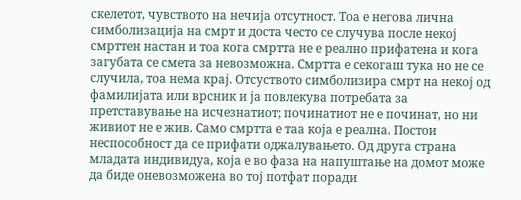скелетот, чувството на нечија отсутност. Тоа е негова лична симболизација на смрт и доста често се случува после некој смрттен настан и тоа кога смртта не е реално прифатена и кога загубата се смета за невозможна. Смртта е секогаш тука но не се случила, тоа нема крај. Отсуството симболизира смрт на некој од фамилијата или врсник и ја повлекува потребата за претставување на исчезнатиот; починатиот не е починат, но ни живиот не е жив. Само смртта е таа која е реална. Постои неспособност да се прифати оджалувањето. Од друга страна младата индивидуа, која е во фаза на напуштање на домот може да биде оневозможена во тој потфат поради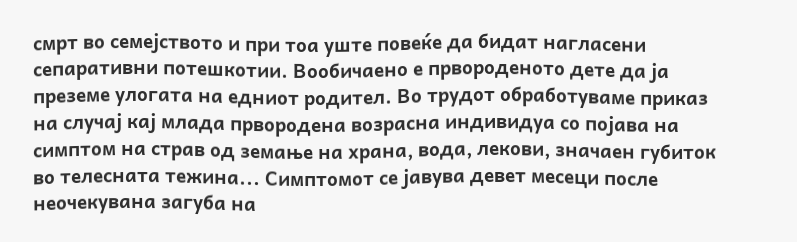смрт во семејството и при тоа уште повеќе да бидат нагласени сепаративни потешкотии. Вообичаено е првороденото дете да ја преземе улогата на едниот родител. Во трудот обработуваме приказ на случај кај млада првородена возрасна индивидуа со појава на симптом на страв од земање на храна, вода, лекови, значаен губиток во телесната тежина... Симптомот се јавува девет месеци после неочекувана загуба на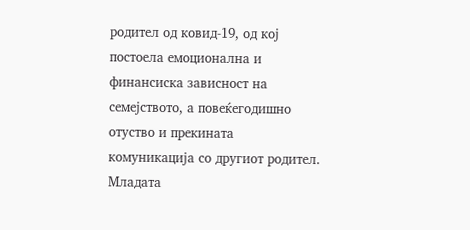родител од ковид-19, од кој постоела емоционална и финансиска зависност на семејството, а повеќегодишно отуство и прекината комуникација со другиот родител. Младата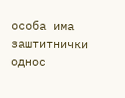особа има заштитнички однос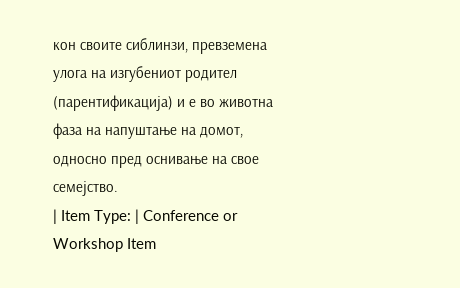кон своите сиблинзи, превземена улога на изгубениот родител (парентификација) и е во животна фаза на напуштање на домот, односно пред оснивање на свое семејство.
| Item Type: | Conference or Workshop Item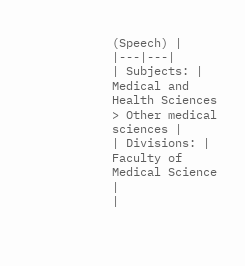(Speech) |
|---|---|
| Subjects: | Medical and Health Sciences > Other medical sciences |
| Divisions: | Faculty of Medical Science |
|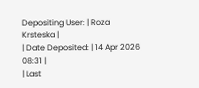Depositing User: | Roza Krsteska |
| Date Deposited: | 14 Apr 2026 08:31 |
| Last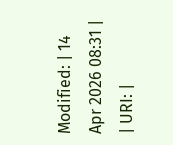Modified: | 14 Apr 2026 08:31 |
| URI: |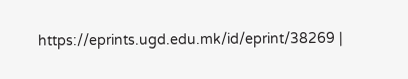https://eprints.ugd.edu.mk/id/eprint/38269 |